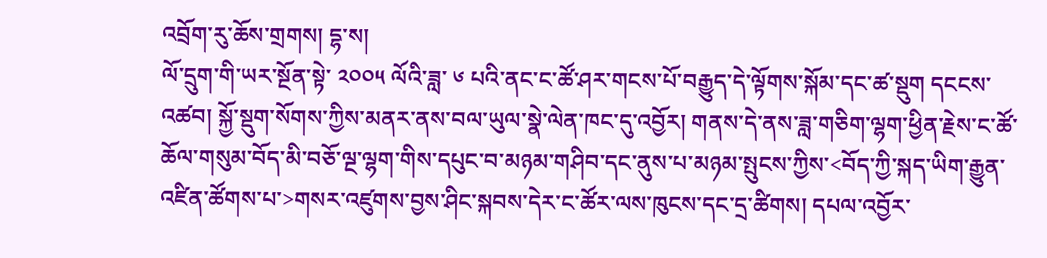འབྲོག་རུ་ཆོས་གྲགས། དྷ་ས།
ལོ་དྲུག་གི་ཡར་སྔོན་སྟེ་ ༢༠༠༥ ལོའི་ཟླ་ ༦ པའི་ནང་ང་ཚོ་ཤར་གངས་པོ་བརྒྱུད་དེ་ལྟོགས་སྐོམ་དང་ཚ་སྡུག དངངས་འཚབ། སྐྱོ་སྡུག་སོགས་ཀྱིས་མནར་ནས་བལ་ཡུལ་སྣེ་ལེན་ཁང་དུ་འབྱོར། གནས་དེ་ནས་ཟླ་གཅིག་ལྷག་ཕྱིན་རྗེས་ང་ཚོ་ཆོལ་གསུམ་བོད་མི་བཅོ་ལྔ་ལྷག་གིས་དཔུང་བ་མཉམ་གཤིབ་དང་ནུས་པ་མཉམ་སྤུངས་ཀྱིས་<བོད་ཀྱི་སྐད་ཡིག་རྒྱུན་འཛིན་ཚོགས་པ་>གསར་འཛུགས་བྱས་ཤིང་སྐབས་དེར་ང་ཚོར་ལས་ཁུངས་དང་དྲ་ཚིགས། དཔལ་འབྱོར་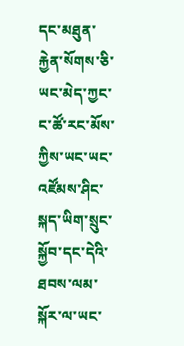དང་མཐུན་རྐྱེན་སོགས་ཅི་ཡང་མེད་ཀྱང་ང་ཚོ་རང་མོས་ཀྱིས་ཡང་ཡང་འཛོམས་ཤིང་སྐད་ཡིག་སྲུང་སྐྱོབ་དང་དེའི་ཐབས་ལམ་སྐོར་ལ་ཡང་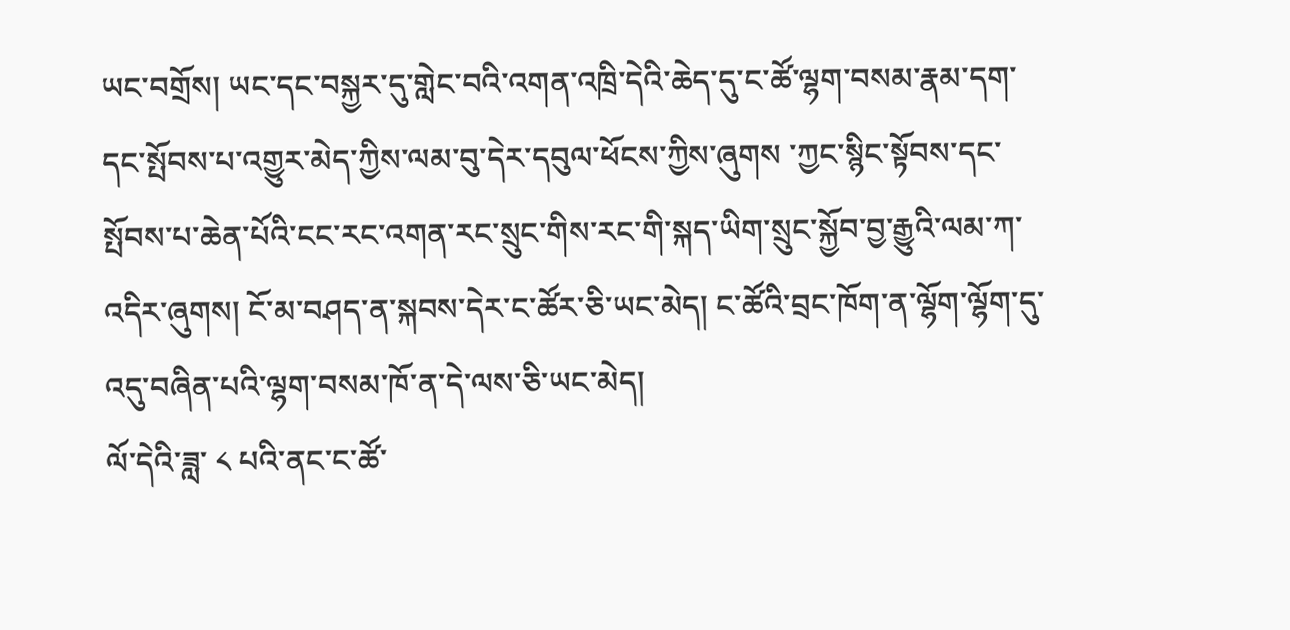ཡང་བགྲོས། ཡང་དང་བསྐྱར་དུ་གླེང་བའི་འགན་འཁྲི་དེའི་ཆེད་དུ་ང་ཚོ་ལྷག་བསམ་རྣམ་དག་དང་སྤོབས་པ་འགྱུར་མེད་ཀྱིས་ལམ་བུ་དེར་དབུལ་ཕོངས་ཀྱིས་ཞུགས ་ཀྱང་སྙིང་སྟོབས་དང་སྤོབས་པ་ཆེན་པོའི་ངང་རང་འགན་རང་སྲུང་གིས་རང་གི་སྐད་ཡིག་སྲུང་སྐྱོབ་བྱ་རྒྱུའི་ལམ་ཀ་འདིར་ཞུགས། ངོ་མ་བཤད་ན་སྐབས་དེར་ང་ཚོར་ཅི་ཡང་མེད། ང་ཚོའི་བྲང་ཁོག་ན་ལྷོག་ལྷོག་དུ་འདུ་བཞིན་པའི་ལྷག་བསམ་ཁོ་ན་དེ་ལས་ཅི་ཡང་མེད།
ལོ་དེའི་ཟླ་ ༨ པའི་ནང་ང་ཚོ་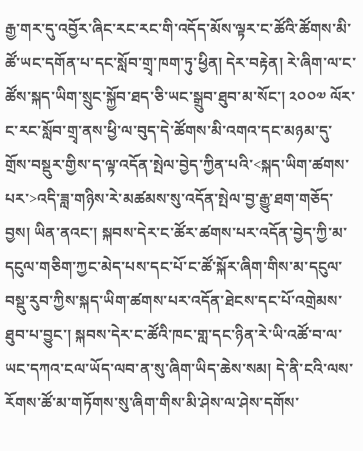རྒྱ་གར་དུ་འབྱོར་ཞིང་རང་རང་གི་འདོད་མོས་ལྟར་ང་ཚོའི་ཚོགས་མི་ཚོ་ཡང་དགོན་པ་དང་སློབ་གྲྭ་ཁག་ཏུ་ཕྱིན། དེར་བརྟེན། རེ་ཞིག་ལ་ང་ཚོས་སྐད་ཡིག་སྲུང་སྐྱོབ་ཐད་ཅི་ཡང་སྒྲུབ་ཐུབ་མ་སོང་། ༢༠༠༧ ལོར་ང་རང་སློབ་གྲྭ་ནས་ཕྱི་ལ་བུད་དེ་ཚོགས་མི་འགའ་དང་མཉམ་དུ་གྲོས་བསྡུར་གྱིས་ད་ལྟ་འདོན་སྤེལ་བྱེད་ཀྱིན་པའི་<སྐད་ཡིག་ཚགས་པར་>འདི་ཟླ་གཉིས་རེ་མཚམས་སུ་འདོན་སྤེལ་བྱ་རྒྱུ་ཐག་གཅོད་བྱས། ཡིན་ནའང་། སྐབས་དེར་ང་ཚོར་ཚགས་པར་འདོན་བྱེད་ཀྱི་མ་དངུལ་གཅིག་ཀྱང་མེད་པས་དང་པོ་ང་ཚོ་སྐོར་ཞིག་གིས་མ་དངུལ་བསྡུ་རུབ་ཀྱིས་སྐད་ཡིག་ཚགས་པར་འདོན་ཐེངས་དང་པོ་འགྲེམས་ཐུབ་པ་བྱུང་། སྐབས་དེར་ང་ཚོའི་ཁང་གླ་དང་ཉིན་རེ་ཡི་འཚོ་བ་ལ་ཡང་དཀའ་ངལ་ཡོད་ལབ་ན་སུ་ཞིག་ཡིད་ཆེས་སམ། དེ་ནི་ངའི་ལས་རོགས་ཚོ་མ་གཏོགས་སུ་ཞིག་གིས་མི་ཤེས་ལ་ཤེས་དགོས་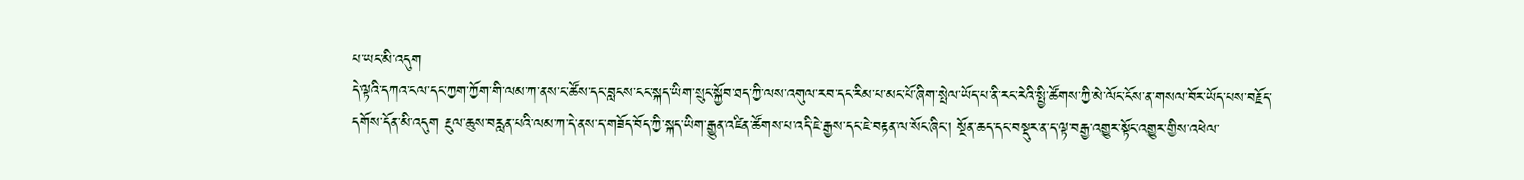པ་ཡང་མི་འདུག
དེ་ལྟའི་དཀའ་ངལ་དང་ཀྱག་ཀྱོག་གི་ལམ་ཀ་ནས་ང་ཚོས་དང་བླངས་ངང་སྐད་ཡིག་སྲུང་སྐྱོབ་ཐད་ཀྱི་ལས་འགུལ་རབ་དང་རིམ་པ་མང་པོ་ཞིག་སྤེལ་ཡོད་པ་ནི་རང་རེའི་སྤྱི་ཚོགས་ཀྱི་མེ་ལོང་ངོས་ན་གསལ་བོར་ཡོད་པས་བརྗོད་དགོས་དོན་མི་འདུག རྔུལ་ཆུས་བརླན་པའི་ལམ་ཀ་དེ་ནས་ད་གཟོད་བོད་ཀྱི་སྐད་ཡིག་རྒྱུན་འཛིན་ཚོགས་པ་འདི་ཇེ་རྒྱས་དང་ཇེ་བརྟན་ལ་སོང་ཞིང་། སྔོན་ཆད་དང་བསྡུར་ན་ད་ལྟ་བརྒྱ་འགྱུར་སྟོང་འགྱུར་གྱིས་འཕེལ་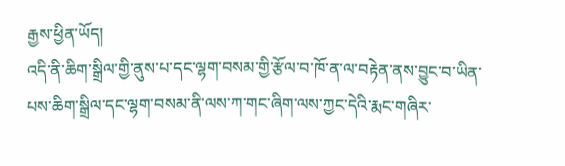རྒྱས་ཕྱིན་ཡོད།
འདི་ནི་ཆིག་སྒྲིལ་གྱི་ནུས་པ་དང་ལྷག་བསམ་གྱི་རྩོལ་བ་ཁོ་ན་ལ་བརྟེན་ནས་བྱུང་བ་ཡིན་པས་ཆིག་སྒྲིལ་དང་ལྷག་བསམ་ནི་ལས་ཀ་གང་ཞིག་ལས་ཀྱང་དེའི་རྨང་གཞིར་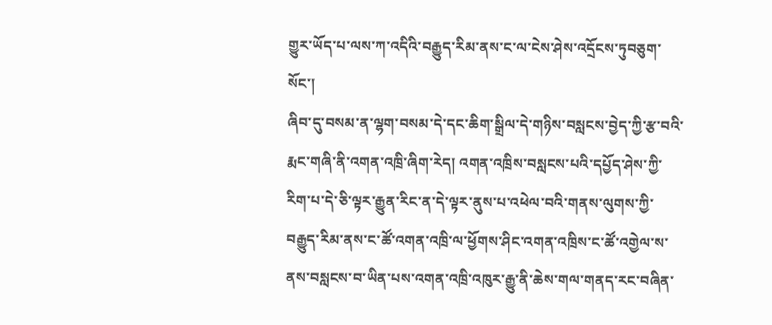གྱུར་ཡོད་པ་ལས་ཀ་འདིའི་བརྒྱུད་རིམ་ནས་ང་ལ་ངེས་ཤེས་འདྲོངས་ཏུབཅུག་སོང་།
ཞིབ་དུ་བསམ་ན་ལྷག་བསམ་དེ་དང་ཆིག་སྒྲིལ་དེ་གཉིས་བསླངས་བྱེད་ཀྱི་རྩ་བའི་རྨང་གཞི་ནི་འགན་འཁྲི་ཞིག་རེད། འགན་འཁྲིས་བསླངས་པའི་དཔྱོད་ཤེས་ཀྱི་རིག་པ་དེ་ཅི་ལྟར་རྒྱུན་རིང་ན་དེ་ལྟར་ནུས་པ་འཕེལ་བའི་གནས་ལུགས་ཀྱི་བརྒྱུད་རིམ་ནས་ང་ཚོ་འགན་འཁྲི་ལ་ཕྱོགས་ཤིང་འགན་འཁྲིས་ང་ཚོ་འགྱེལ་ས་ནས་བསླངས་བ་ཡིན་པས་འགན་འཁྲི་འཁུར་རྒྱུ་ནི་ཆེས་གལ་གནད་རང་བཞིན་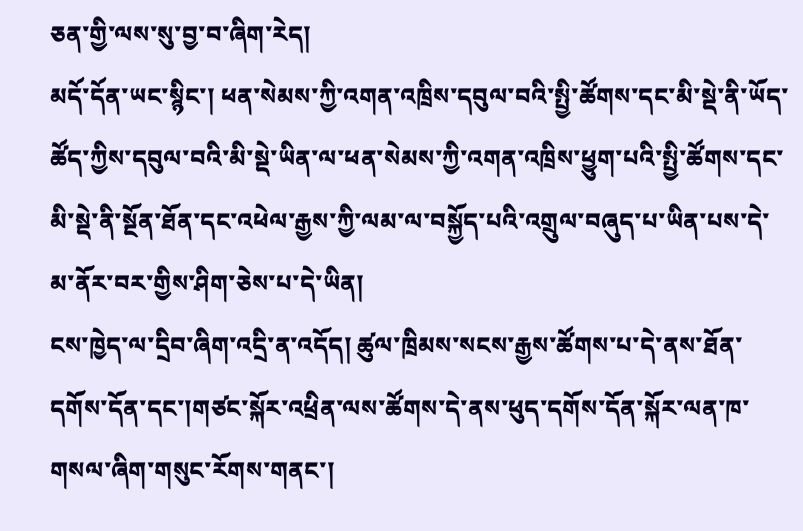ཅན་གྱི་ལས་སུ་བྱ་བ་ཞིག་རེད།
མདོ་དོན་ཡང་སྙིང་། ཕན་སེམས་ཀྱི་འགན་འཁྲིས་དབུལ་བའི་སྤྱི་ཚོགས་དང་མི་སྡེ་ནི་ཡོད་ཚོད་ཀྱིས་དབུལ་བའི་མི་སྡེ་ཡིན་ལ་ཕན་སེམས་ཀྱི་འགན་འཁྲིས་ཕྱུག་པའི་སྤྱི་ཚོགས་དང་མི་སྡེ་ནི་སྔོན་ཐོན་དང་འཕེལ་རྒྱས་ཀྱི་ལམ་ལ་བསྐྱོད་པའི་འགྲུལ་བཞུད་པ་ཡིན་པས་དེ་མ་ནོར་བར་གྱིས་ཤིག་ཅེས་པ་དེ་ཡིན།
ངས་ཁྱེད་ལ་དྲིབ་ཞིག་འདྲི་ན་འདོད། ཚུལ་ཁྲིམས་སངས་རྒྱས་ཚོགས་པ་དེ་ནས་ཐོན་དགོས་དོན་དང་།གཙང་སྐོར་འཕྲིན་ལས་ཚོགས་དེ་ནས་ཕུད་དགོས་དོན་སྐོར་ལན་ཁ་གསལ་ཞིག་གསུང་རོགས་གནང་།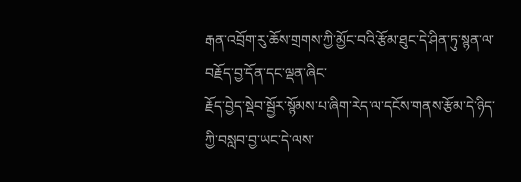རྒན་འབྲོག་རུ་ཆོས་གྲགས་ཀྱི་མྱོང་བའི་རྩོམ་ཐུང་དེ་ཤིན་ཏུ་སྙན་ལ་བརྗོད་བྱ་དོན་དང་ལྡན་ཞིང་
རྗོད་བྱེད་སྡེབ་སྦྱོར་སྙོམས་པ་ཞིག་རེད་ལ་དངོས་གནས་རྩོམ་དེ་ཉིད་ཀྱི་བསླབ་བྱ་ཡང་དེ་ལས་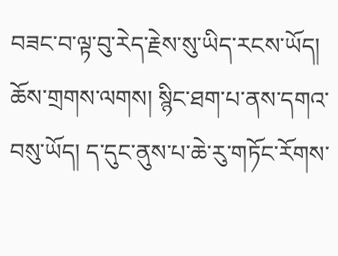བཟང་བ་ལྟ་བུ་རེད་རྗེས་སུ་ཡིད་རངས་ཡོད།
ཆོས་གྲགས་ལགས། སྙིང་ཐག་པ་ནས་དགའ་བསུ་ཡོད། ད་དུང་ནུས་པ་ཆེ་རུ་གཏོང་རོགས་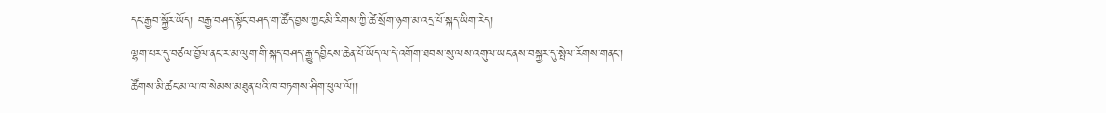དང་རྒྱབ་སྐྱོར་ཡོད། བརྒྱ་བཤད་སྟོང་བཤད་ག་ཚོད་བྱས་ཀྱང་མི་རིགས་ཀྱི་ཚེ་སྲོག་ཉག་མ་འདྲ་པོ་སྐད་ཡིག་རེད།
ལྷག་པར་དུ་བཙལ་བྱོལ་ནང་ར་མ་ལུག་གི་སྐད་བཤད་རྒྱུ་དབྱིངས་ཆེན་པོ་ཡོད་ལ་དེ་འགོག་ཐབས་སུ་ལས་འགུལ་ཡང་ནས་བསྐྱར་དུ་སྤེལ་རོགས་གནང་།
ཚོགས་མི་ཚང་མ་ལ་ཁ་སེམས་མཐུན་པའི་ཁ་བཏགས་ཤིག་ཕུལ་ལོ།།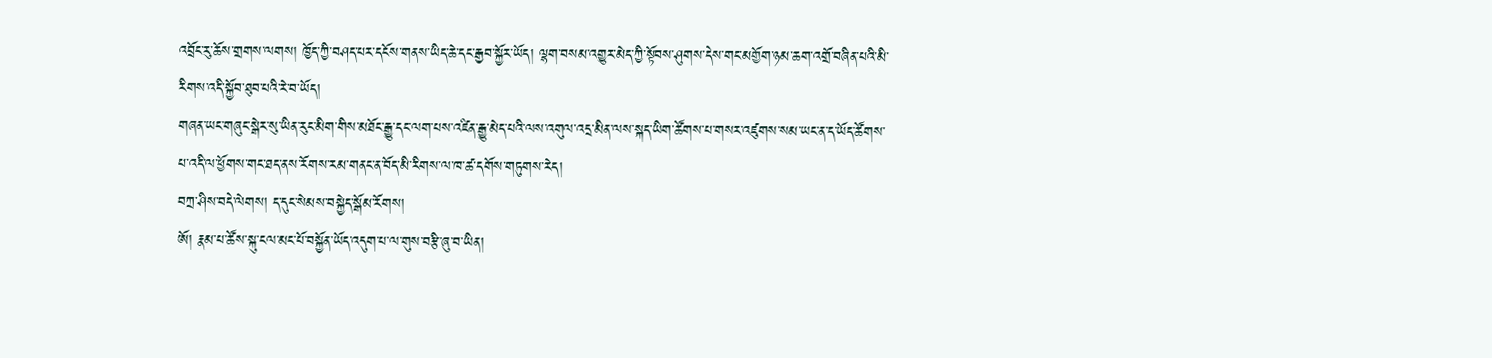འབྲོང་རུ་ཆོས་གྲགས་ལགས། ཁྱོད་ཀྱི་བཤད་པར་དངོས་གནས་ཡིད་ཆེ་དང་རྒྱབ་སྐྱོར་ཡོད། ལྷག་བསམ་འགྱུར་མེད་ཀྱི་སྟོབས་ཤུགས་དེས་གང་མགྱོག་ཉམ་ཆག་འགྲོ་བཞིན་པའི་མི་རིགས་འདི་སྐྱོབ་ཐུབ་པའི་རེ་བ་ཡོད།
གཞན་ཡང་གཞུང་སྒེར་སུ་ཡིན་རུང་མིག་གིས་མཐོང་རྒྱུ་དང་ལག་པས་འཛིན་རྒྱུ་མེད་པའི་ལས་འགུལ་འདྲ་མིན་ལས་སྐད་ཡིག་ཚོགས་པ་གསར་འཛུགས་སམ་ཡང་ན་ད་ཡོད་ཚོགས་པ་འདི་ལ་ཕྱོགས་གང་ཐད་ནས་རོགས་རམ་གནང་ན་བོད་མི་རིགས་ལ་ཁ་ཚ་དགོས་གཏུགས་རེད།
བཀྲ་ཤིས་བདེ་ལེགས། ད་དུང་སེམས་བསྐྱེད་སྒོམ་རོགས།
ཨོ། རྣམ་པ་ཚོས་སྐུ་ངལ་མང་པོ་བསྐྱོན་ཡོད་འདུག་པ་ལ་གུས་བརྩི་ཞུ་བ་ཡིན།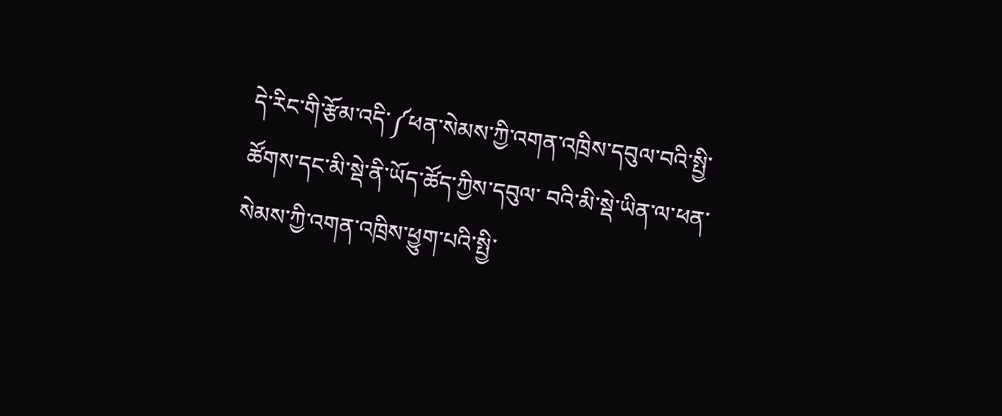དེ་རིང་གི་རྩོམ་འདི་༼ཕན་སེམས་ཀྱི་འགན་འཁྲིས་དབུལ་བའི་སྤྱི་ཚོགས་དང་མི་སྡེ་ནི་ཡོད་ཚོད་ཀྱིས་དབུལ་ བའི་མི་སྡེ་ཡིན་ལ་ཕན་སེམས་ཀྱི་འགན་འཁྲིས་ཕྱུག་པའི་སྤྱི་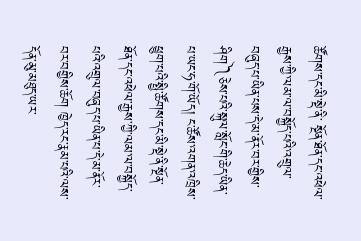ཚོགས་དང་མི་སྡེ་ནི་ སྔོན་ཐོན་དང་འཕེལ་རྒྱས་ཀྱི་ལམ་ལ་བསྐྱོད་པའི་འགྲུལ་བཞུད་པ་ཡིན་པས་དེ་མ་ནོར་བར་གྱིས་ཤིག༽ཅེས་པའི་སྐུལ་སློང་གི་ཆེད་ཡིན་པ་ཡང་ཧ་གོ་ཡོད། ང་ཚོས་འགན་འཁྲིས་ཕྱུག་པའི་སྤྱི་ཚོགས་དང་མི་སྡེ་ནི་སྔོན་ཐོན་དང་འཕེལ་རྒྱས་ཀྱི་ལམ་ལ་བསྐྱོད་པའི་འགྲུལ་བཞུད་པ་ཡིན་པ་དེ་མ་ནོར་བར་བགྱིས་ཆོག ཁྱེད་རང་རྣམ་པའི་ལས་དོན་མུ་མཐུད་ཡར་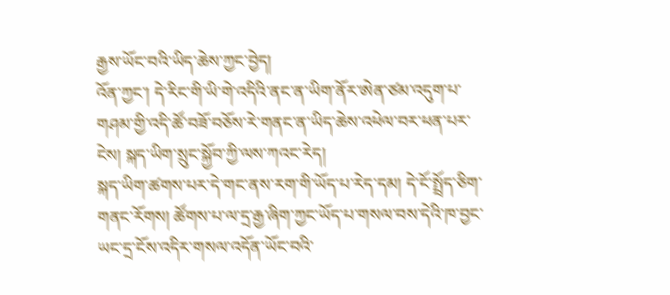རྒྱས་ཡོང་བའི་ཡིད་ཆེས་ཀྱང་བྱེད།
འོན་ཀྱང་། དེ་རིང་གི་ཡི་གེ་འདིའི་ནང་ན་ཡིག་ནོར་ཨེན་ཙམ་འདུག་པ་གཤམ་གྱི་འདི་ཚོ་བཟོ་བཅོས་རེ་གནང་ན་ཡིད་ཆེས་འཕེལ་བར་ཕན་པར་ངེས། སྐད་ཡིག་སྲུང་སྐྱོབ་ཀྱི་ལས་ཀའང་རེད།
སྐད་ཡིག་ཚགས་པར་དེ་གང་ནས་རག་གི་ཡོད་པ་རེད་དམ། དེ་ངོ་སྤྲོད་ཅིག་གནང་རོགས། ཚོགས་པ་ལ་དྲ་རྒྱ་ཞིག་ཀྱང་ཡོད་པ་གསལ་བས་དེའི་ཁ་བྱང་ཡང་དྲ་ངོས་འདིར་གསལ་འདོན་ཡོང་བའི་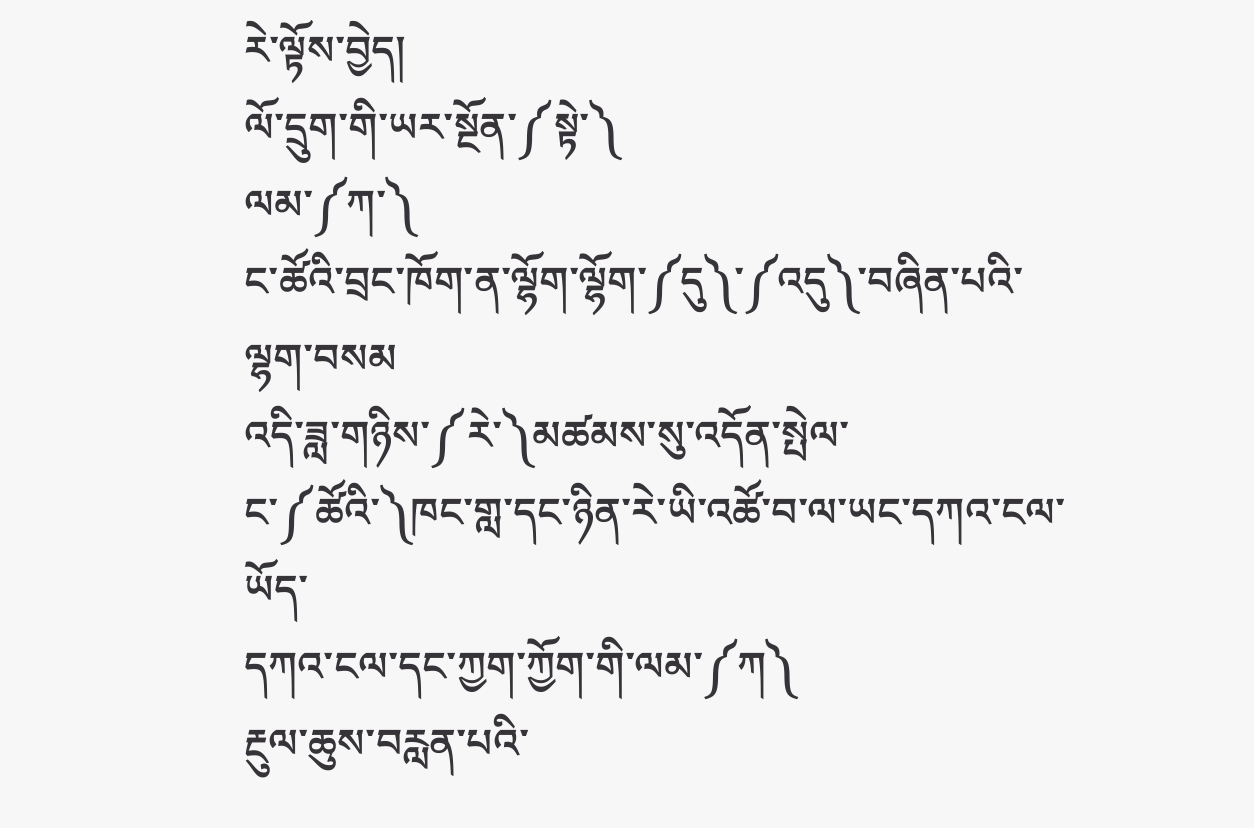རེ་ལྟོས་བྱེད།
ལོ་དྲུག་གི་ཡར་སྔོན་༼སྟེ་༽
ལམ་༼ཀ་༽
ང་ཚོའི་བྲང་ཁོག་ན་ལྷོག་ལྷོག་༼དུ༽་༼འདུ༽་བཞིན་པའི་ལྷག་བསམ
འདི་ཟླ་གཉིས་༼རེ་༽མཚམས་སུ་འདོན་སྤེལ་
ང་༼ཚོའི་༽ཁང་གླ་དང་ཉིན་རེ་ཡི་འཚོ་བ་ལ་ཡང་དཀའ་ངལ་ཡོད་
དཀའ་ངལ་དང་ཀྱག་ཀྱོག་གི་ལམ་༼ཀ༽
རྔུལ་ཆུས་བརླན་པའི་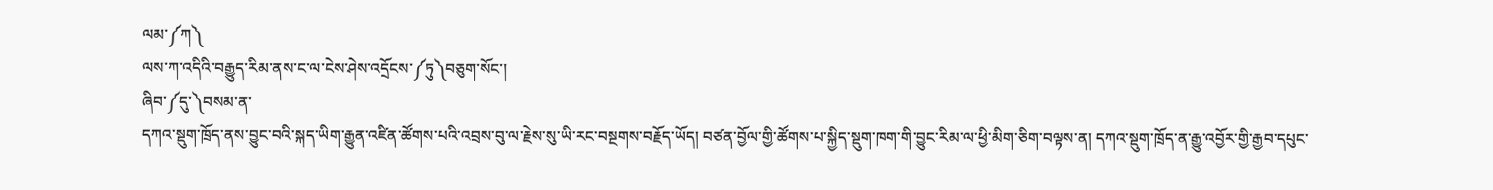ལམ་༼ཀ༽
ལས་ཀ་འདིའི་བརྒྱུད་རིམ་ནས་ང་ལ་ངེས་ཤེས་འདྲོངས་༼ཏུ༽བཅུག་སོང་།
ཞིབ་༼དུ་༽བསམ་ན་
དཀའ་སྡུག་ཁྲོད་ནས་བྱུང་བའི་སྐད་ཡིག་རྒྱུན་འཛིན་ཚོགས་པའི་འབྲས་བུ་ལ་རྗེས་སུ་ཡི་རང་བསྔགས་བརྗོད་ཡོད། བཙན་བྱོལ་གྱི་ཚོགས་པ་སྐྱིད་སྡུག་ཁག་གི་བྱུང་རིམ་ལ་ཕྱི་མིག་ཅིག་བལྟས་ན། དཀའ་སྡུག་ཁྲོད་ན་རྒྱུ་འབྱོར་གྱི་རྒྱབ་དཔུང་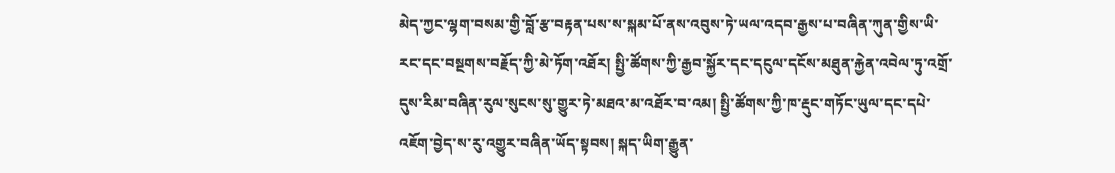མེད་ཀྱང་ལྷག་བསམ་གྱི་བློ་རྩ་བརྟན་པས་ས་སྐམ་པོ་ནས་འབུས་ཏེ་ཡལ་འདབ་རྒྱས་པ་བཞིན་ཀུན་གྱིས་ཡི་རང་དང་བསྔགས་བརྗོད་ཀྱི་མེ་ཏོག་འཐོར། སྤྱི་ཚོགས་ཀྱི་རྒྱབ་སྐྱོར་དང་དངུལ་དངོས་མཐུན་རྐྱེན་འབེལ་ཏུ་འགྲོ་དུས་རིམ་བཞིན་རུལ་སུངས་སུ་གྱུར་ཏེ་མཐའ་མ་འཐོར་བ་འམ། སྤྱི་ཚོགས་ཀྱི་ཁ་རྡུང་གཏོང་ཡུལ་དང་དཔེ་འཇོག་བྱེད་ས་རུ་འགྱུར་བཞིན་ཡོད་སྟབས། སྐད་ཡིག་རྒྱུན་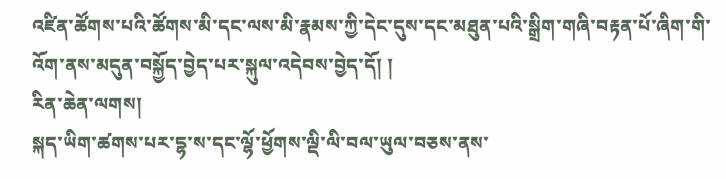འཛིན་ཚོགས་པའི་ཚོགས་མི་དང་ལས་མི་རྣམས་ཀྱི་དེང་དུས་དང་མཐུན་པའི་སྒྲིག་གཞི་བརྟན་པོ་ཞིག་གི་འོག་ནས་མདུན་བསྐྱོད་བྱེད་པར་སྐུལ་འདེབས་བྱེད་དོ། །
རིན་ཆེན་ལགས།
སྐད་ཡིག་ཚགས་པར་དྷ་ས་དང་ལྷོ་ཕྱོགས་ལྡི་ལི་བལ་ཡུལ་བཅས་ནས་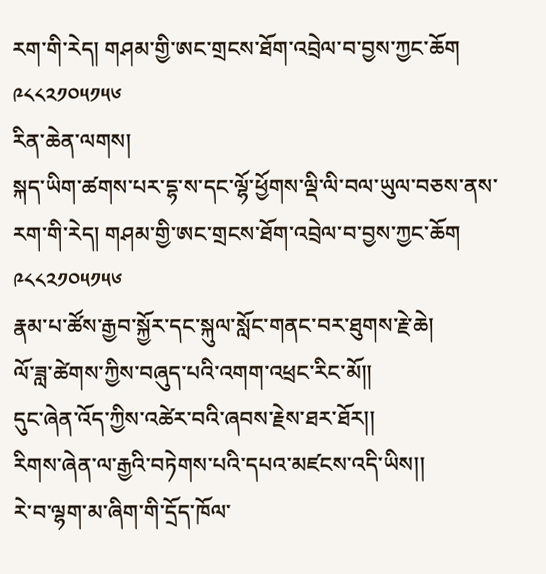རག་གི་རེད། གཤམ་གྱི་ཨང་གྲངས་ཐོག་འབྲེལ་བ་བྱས་ཀྱང་ཆོག
༩༨༨༢༡༠༥༡༥༦
རིན་ཆེན་ལགས།
སྐད་ཡིག་ཚགས་པར་དྷ་ས་དང་ལྷོ་ཕྱོགས་ལྡི་ལི་བལ་ཡུལ་བཅས་ནས་རག་གི་རེད། གཤམ་གྱི་ཨང་གྲངས་ཐོག་འབྲེལ་བ་བྱས་ཀྱང་ཆོག
༩༨༨༢༡༠༥༡༥༦
རྣམ་པ་ཚོས་རྒྱབ་སྐྱོར་དང་སྐུལ་སློང་གནང་བར་ཐུགས་རྗེ་ཆེ།
ལོ་ཟླ་ཚེགས་ཀྱིས་བཞུད་པའི་འགག་འཕྲང་རིང་མོ།།
དུང་ཞེན་འོད་ཀྱིས་འཚེར་བའི་ཞབས་རྗེས་ཐར་ཐོར།།
རིགས་ཞེན་ལ་རྒྱའི་བཏེགས་པའི་དཔའ་མཛངས་འདི་ཡིས།།
རེ་བ་ལྷག་མ་ཞིག་གི་དྲོད་ཁོལ་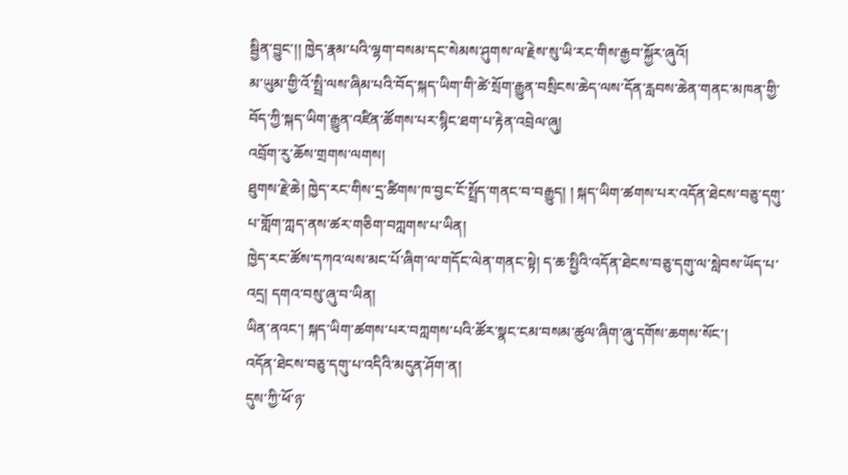སྦྱིན་བྱུང་།། ཁྱེད་རྣམ་པའི་ལྷག་བསམ་དང་སེམས་ཤུགས་ལ་རྗེས་སུ་ཡི་རང་གིས་རྒྱབ་སྐྱོར་ཞུའོ།
མ་ཡུམ་གྱི་འོ་སྤྲི་ལས་ཞིམ་པའི་བོད་སྐད་ཡིག་གི་ཚེ་སྲོག་རྒྱུན་བསྲིངས་ཆེད་ལས་དོན་རླབས་ཆེན་གནང་མཁན་གྱི་བོད་ཀྱི་སྐད་ཡིག་རྒྱུན་འཛིན་ཚོགས་པར་སྙིང་ཐག་པ་རྟེན་འབྲེལ་ཞུ།
འབྲོག་རུ་ཆོས་གྲགས་ལགས།
ཐུགས་རྗེ་ཆེ། ཁྱེད་རང་གིས་དྲ་ཚིགས་ཁ་བྱང་ངོ་སྤྲོད་གནང་བ་བརྒྱུད། ། སྐད་ཡིག་ཚགས་པར་འདོན་ཐེངས་བཅུ་དགུ་པ་གློག་ཀླད་ནས་ཚར་གཅིག་བཀླགས་པ་ཡིན།
ཁྱེད་རང་ཚོས་དཀའ་ལས་མང་པོ་ཞིག་ལ་གདོང་ལེན་གནང་སྟེ། ད་ཆ་སྤྱིའི་འདོན་ཐེངས་བཅུ་དགུ་ལ་སླེབས་ཡོད་པ་འདྲ། དགའ་བསུ་ཞུ་བ་ཡིན།
ཡིན་ནའང་། སྐད་ཡིག་ཚགས་པར་བཀླགས་པའི་ཚོར་སྣང་ངམ་བསམ་ཚུལ་ཞིག་ཞུ་དགོས་ཆགས་སོང་།
འདོན་ཐེངས་བཅུ་དགུ་པ་འདིའི་མདུན་ཤོག་ན།
དུས་ཀྱི་ཕོ་ཉ་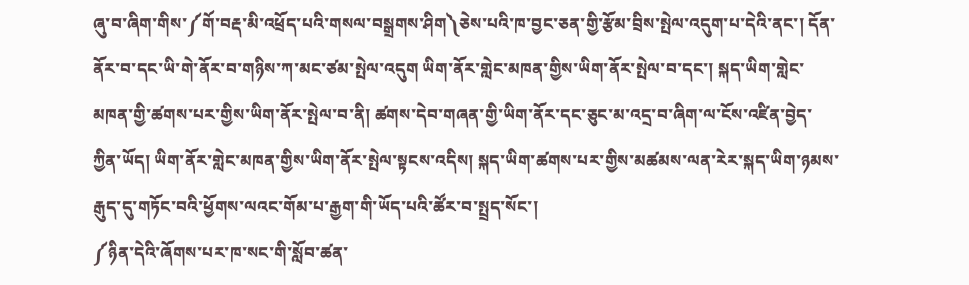ཞུ་བ་ཞིག་གིས་༼གོ་བརྡ་མི་འཕྲོད་པའི་གསལ་བསྒྲགས་ཤིག༽ཅེས་པའི་ཁ་བྱང་ཅན་གྱི་རྩོམ་བྲིས་སྤེལ་འདུག་པ་དེའི་ནང་། དོན་ནོར་བ་དང་ཡི་གེ་ནོར་བ་གཉིས་ཀ་མང་ཙམ་སྤེལ་འདུག ཡིག་ནོར་གླེང་མཁན་གྱིས་ཡིག་ནོར་སྤེལ་བ་དང་། སྐད་ཡིག་གླེང་མཁན་གྱི་ཚགས་པར་གྱིས་ཡིག་ནོར་སྤེལ་བ་ནི། ཚགས་དེབ་གཞན་གྱི་ཡིག་ནོར་དང་ཅུང་མ་འདྲ་བ་ཞིག་ལ་ངོས་འཛིན་བྱེད་ཀྱིན་ཡོད། ཡིག་ནོར་གླེང་མཁན་གྱིས་ཡིག་ནོར་སྤེལ་སྟངས་འདིས། སྐད་ཡིག་ཚགས་པར་གྱིས་མཚམས་ལན་རེར་སྐད་ཡིག་ཉམས་རྒུད་དུ་གཏོང་བའི་ཕྱོགས་ལའང་གོམ་པ་རྒྱག་གི་ཡོད་པའི་ཚོར་བ་སྤྲད་སོང་།
༼ཉིན་དེའི་ཞོགས་པར་ཁ་སང་གི་སློབ་ཚན་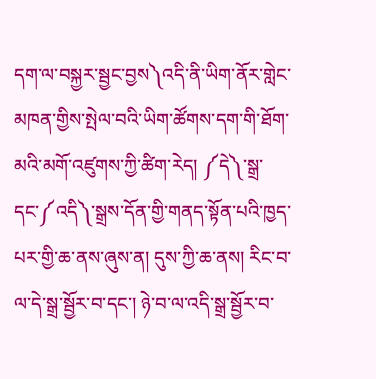དག་ལ་བསྐྱར་སྦྱང་བྱས༽འདི་ནི་ཡིག་ནོར་གླེང་མཁན་གྱིས་སྤེལ་བའི་ཡིག་ཚོགས་དག་གི་ཐོག་མའི་མགོ་འཛུགས་ཀྱི་ཚིག་རེད། ༼དེ༽་སྒྲ་དང་༼འདི༽་སྒྲས་དོན་གྱི་གནད་སྟོན་པའི་ཁྱད་པར་གྱི་ཆ་ནས་ཞུས་ན། དུས་ཀྱི་ཆ་ནས། རིང་བ་ལ་དེ་སྒྲ་སྦྱོར་བ་དང་། ཉེ་བ་ལ་འདི་སྒྲ་སྦྱོར་བ་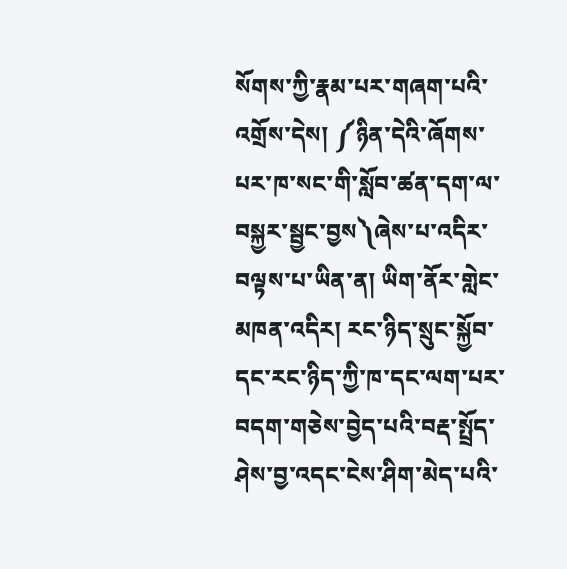སོགས་ཀྱི་རྣམ་པར་གཞག་པའི་འགྲོས་དེས། ༼ཉིན་དེའི་ཞོགས་པར་ཁ་སང་གི་སློབ་ཚན་དག་ལ་བསྐྱར་སྦྱང་བྱས༽ཞེས་པ་འདིར་བལྟས་པ་ཡིན་ན། ཡིག་ནོར་གླེང་མཁན་འདིར། རང་ཉིད་སྲུང་སྐྱོབ་དང་རང་ཉིད་ཀྱི་ཁ་དང་ལག་པར་བདག་གཅེས་བྱེད་པའི་བརྡ་སྤྲོད་ཤེས་བྱ་འདང་ངེས་ཤིག་མེད་པའི་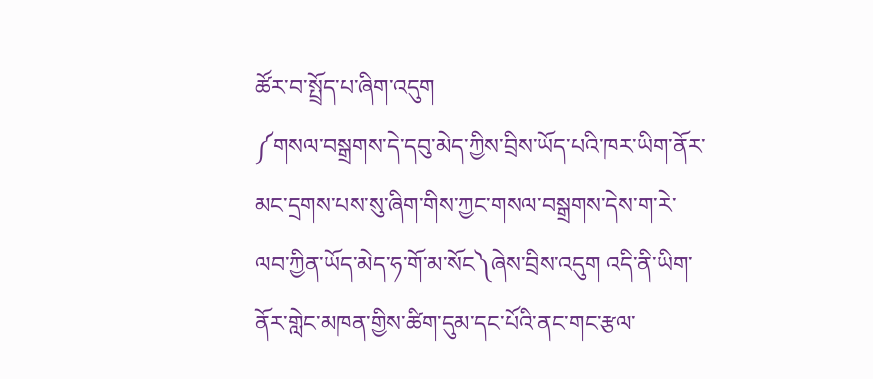ཚོར་བ་སྤྲོད་པ་ཞིག་འདུག
༼གསལ་བསྒྲགས་དེ་དབུ་མེད་ཀྱིས་བྲིས་ཡོད་པའི་ཁར་ཡིག་ནོར་མང་དྲགས་པས་སུ་ཞིག་གིས་ཀྱང་གསལ་བསྒྲགས་དེས་ག་རེ་ལབ་ཀྱིན་ཡོད་མེད་ཧ་གོ་མ་སོང༽ཞེས་བྲིས་འདུག འདི་ནི་ཡིག་ནོར་གླེང་མཁན་གྱིས་ཚིག་དུམ་དང་པོའི་ནང་གང་རྩལ་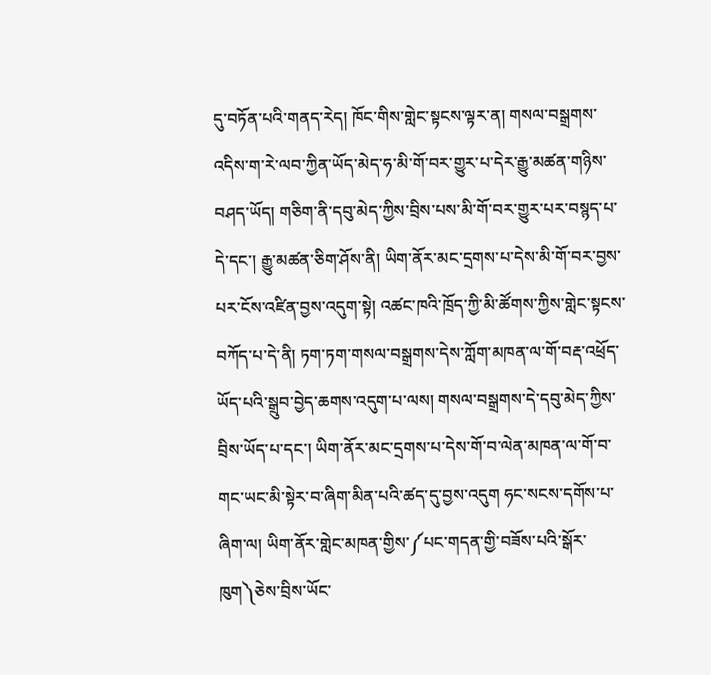དུ་བཏོན་པའི་གནད་རེད། ཁོང་གིས་གླེང་སྟངས་ལྟར་ན། གསལ་བསྒྲགས་འདིས་ག་རེ་ལབ་ཀྱིན་ཡོད་མེད་ཧ་མི་གོ་བར་གྱུར་པ་དེར་རྒྱུ་མཚན་གཉིས་བཤད་ཡོད། གཅིག་ནི་དབུ་མེད་ཀྱིས་བྲིས་པས་མི་གོ་བར་གྱུར་པར་བསྙད་པ་དེ་དང་། རྒྱུ་མཚན་ཅིག་ཤོས་ནི། ཡིག་ནོར་མང་དྲགས་པ་དེས་མི་གོ་བར་བྱས་པར་ངོས་འཛིན་བྱས་འདུག་སྟེ། འཚང་ཁའི་ཁྲོད་ཀྱི་མི་ཚོགས་ཀྱིས་གླེང་སྟངས་བཀོད་པ་དེ་ནི། ཏག་ཏག་གསལ་བསྒྲགས་དེས་ཀློག་མཁན་ལ་གོ་བརྡ་འཕྲོད་ཡོད་པའི་སྒྲུབ་བྱེད་ཆགས་འདུག་པ་ལས། གསལ་བསྒྲགས་དེ་དབུ་མེད་ཀྱིས་བྲིས་ཡོད་པ་དང་། ཡིག་ནོར་མང་དྲགས་པ་དེས་གོ་བ་ལེན་མཁན་ལ་གོ་བ་གང་ཡང་མི་སྟེར་བ་ཞིག་མིན་པའི་ཚད་དུ་བྱས་འདུག ཧང་སངས་དགོས་པ་ཞིག་ལ། ཡིག་ནོར་གླེང་མཁན་གྱིས་༼པང་གདན་གྱི་བཟོས་པའི་སྒོར་ཁུག༽ཅེས་བྲིས་ཡོང་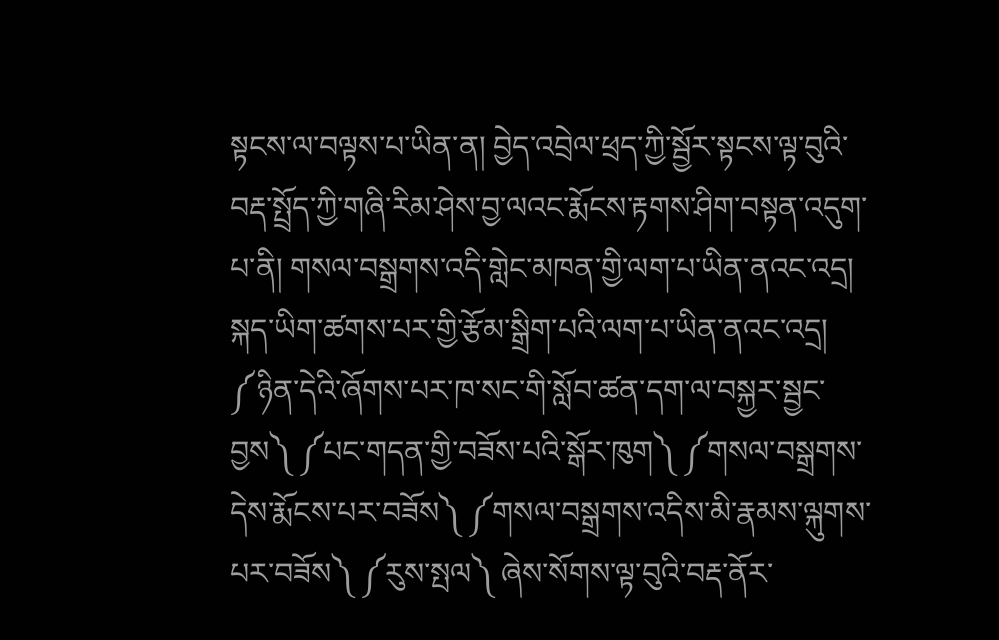སྟངས་ལ་བལྟས་པ་ཡིན་ན། བྱེད་འབྲེལ་ཕྲད་ཀྱི་སྦྱོར་སྟངས་ལྟ་བུའི་བརྡ་སྤྲོད་ཀྱི་གཞི་རིམ་ཤེས་བྱ་ལའང་རྨོངས་རྟགས་ཤིག་བསྟན་འདུག་པ་ནི། གསལ་བསྒྲགས་འདི་གླེང་མཁན་གྱི་ལག་པ་ཡིན་ནའང་འདྲ། སྐད་ཡིག་ཚགས་པར་གྱི་རྩོམ་སྒྲིག་པའི་ལག་པ་ཡིན་ནའང་འདྲ། ༼ཉིན་དེའི་ཞོགས་པར་ཁ་སང་གི་སློབ་ཚན་དག་ལ་བསྐྱར་སྦྱང་བྱས༽ ༼པང་གདན་གྱི་བཟོས་པའི་སྒོར་ཁུག༽ ༼གསལ་བསྒྲགས་དེས་རྨོངས་པར་བཟོས༽ ༼གསལ་བསྒྲགས་འདིས་མི་རྣམས་ལྐུགས་པར་བཟོས༽ ༼རུས་སྤལ༽ ཞེས་སོགས་ལྟ་བུའི་བརྡ་ནོར་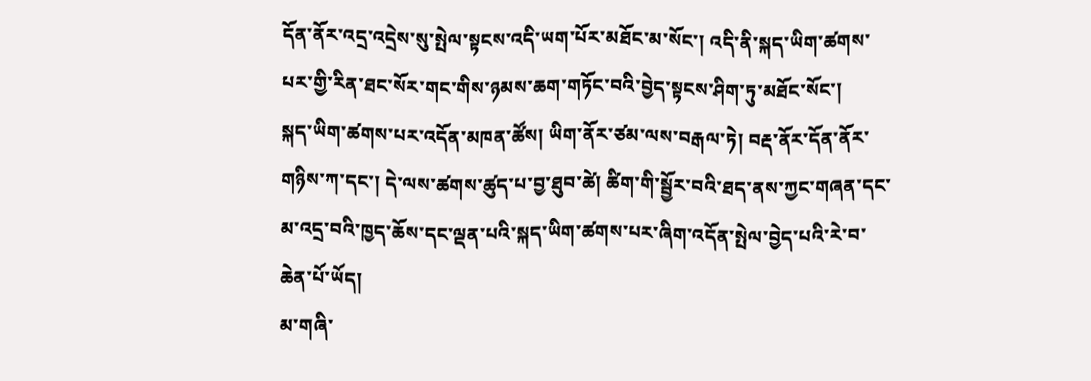དོན་ནོར་འདྲ་འདྲེས་སུ་སྤེལ་སྟངས་འདི་ཡག་པོར་མཐོང་མ་སོང་། འདི་ནི་སྐད་ཡིག་ཚགས་པར་གྱི་རིན་ཐང་སོར་གང་གིས་ཉམས་ཆག་གཏོང་བའི་བྱེད་སྟངས་ཤིག་ཏུ་མཐོང་སོང་།
སྐད་ཡིག་ཚགས་པར་འདོན་མཁན་ཚོས། ཡིག་ནོར་ཙམ་ལས་བརྒལ་ཏེ། བརྡ་ནོར་དོན་ནོར་གཉིས་ཀ་དང་། དེ་ལས་ཚགས་ཚུད་པ་བྱ་ཐུབ་ཚེ། ཚིག་གི་སྦྱོར་བའི་ཐད་ནས་ཀྱང་གཞན་དང་མ་འདྲ་བའི་ཁྱད་ཆོས་དང་ལྡན་པའི་སྐད་ཡིག་ཚགས་པར་ཞིག་འདོན་སྤེལ་བྱེད་པའི་རེ་བ་ཆེན་པོ་ཡོད།
མ་གཞི་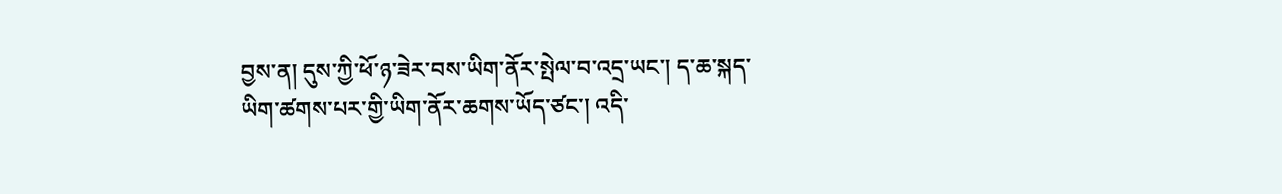བྱས་ན། དུས་ཀྱི་ཕོ་ཉ་ཟེར་བས་ཡིག་ནོར་སྤེལ་བ་འདྲ་ཡང་། ད་ཆ་སྐད་ཡིག་ཚགས་པར་གྱི་ཡིག་ནོར་ཆགས་ཡོད་ཙང་། འདི་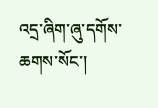འདྲ་ཞིག་ཞུ་དགོས་ཆགས་སོང་།